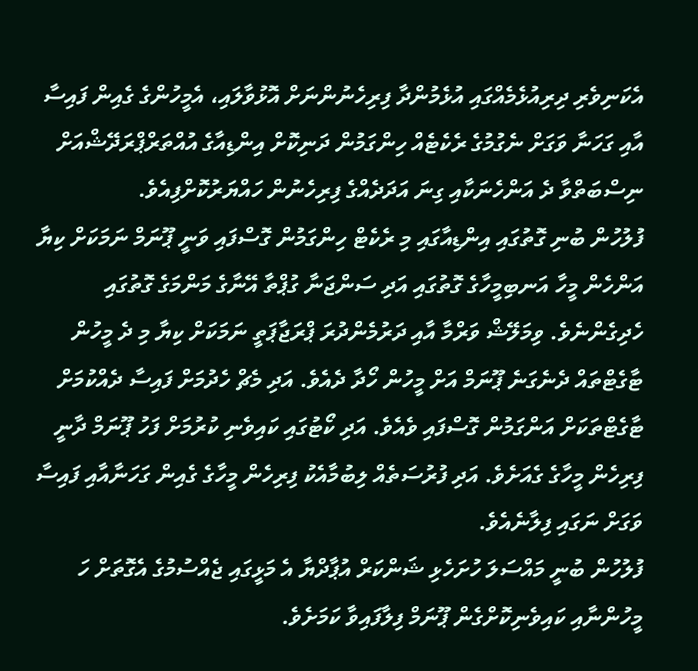އެކަނިވެރި ދިރިއުޅެމެއްގައި އުޅެމުންދާ ފިރިހެނުންނަށް އޮޅުވާލައި، އެމީހުންގެ ގެއިން ފައިސާ އާއި ގަހަނާ ވަގަށް ނެގުމުގެ ރެކެޓެއް ހިންގަމުން ދަނިކޮށް އިންޑިއާގެ އުއްތަރްޕްރަދޭޝްއަށް ނިސްބަތްވާ ދެ އަންހެނަކާއި ގިނަ އަދަދެއްގެ ފިރިހެނުން ހައްޔަރުކޮށްފިއެވެ.
ފުލުހުން ބުނި ގޮތުގައި އިންޑިއާގައި މި ރެކެޓް ހިންގަމުން ގޮސްފައި ވަނީ ޕޫނަމް ނަމަކަށް ކިޔާ އަންހެން މީހާ އަނބިމީހާގެ ގޮތުގައި އަދި ސަންޖަނާ ގުޕްތާ އޭނާގެ މަންމަގެ ގޮތުގައި ހެދިގެންނެވެ. ވިމަލޭޝް ވަރްމާ އާއި ދަރުމެންދުރަ ޕްރަޖާޕަތީ ނަމަކަށް ކިޔާ މި ދެ މީހުން ޓާގެޓްތައް ދެނެގަނެ ޕޫނަމް އަށް މީހުން ހޯދާ ދެއެވެ. އަދި މެޗް ހެދުމަށް ފައިސާ ދެއްކުމަށް ޓާގެޓްތަކަށް އަންގަމުން ގޮސްފައި ވެއެވެ. އަދި ކޯޓުގައި ކައިވެނި ކުރުމަށް ފަހު ޕޫނަމް ދާނީ ފިރިހެން މީހާގެ ގެއަށެވެ. އަދި ފުރުސަތެއް ލިބުމާއެކު ފިރިހެން މީހާގެ ގެއިން ގަހަނާއާއި ފައިސާ ވަގަށް ނަގައި ފިލާނެއެވެ.
ފުލުހުން ބުނީ މައްސަލަ ހުށަހެޅި ޝަންކަރް އުޕާދްޔާ އެ މަޅީގައި ޖެއްސުމުގެ އެގޮތަށް ހަ މީހުންނާއި ކައިވެނިކޮށްގެން ޕޫނަމް ފިލާފައިވާ ކަމަށެވެ.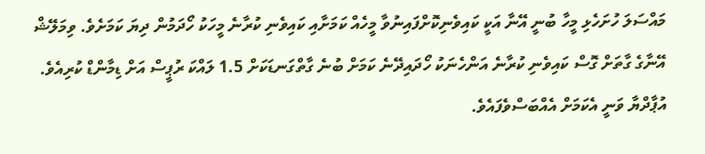މައްސަލަ ހުށަހެޅި މީހާ ބުނީ އޭނާ އަކީ ކައިވެނިކޮށްފައިނުވާ މީހެއް ކަމަށާއި ކައިވެނި ކުރާނެ މީހަކު ހޯދަމުން ދިޔަ ކަމަށެވެ. ވިމަލޭޝް އޭނާގެ ގާތަށް ގޮސް ކައިވެނި ކުރާނެ އަންހެނަކު ހޯދައިދޭނެ ކަމަށް ބުނެ ގާތްގަނޑަކަށް 1.5 ލައްކަ ރުޕީސް އަށް ޑިމާންޑް ކުރިއެވެ. އުޕާދްޔާ ވަނީ އެކަމަށް އެއްބަސްވެފައެވެ.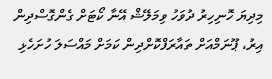މިދިޔަ ހޮނިހިރު ދުވަހު ވިމަލޭޝް އޭނާ ކޯޓަށް ގެންގޮސްދިން އިރު، ޕޫނަމްއަށް ތައާރަފްކޮށްދިން ކަމަށް މައްސަލަ ހުށަހެޅި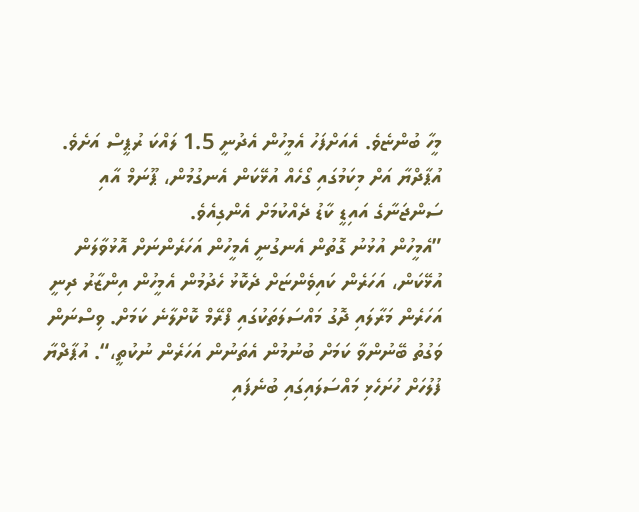މީހާ ބުންޏެވެ. އެއަށްފަހު އެމީހުން އެދުނީ 1.5 ލައްކަ ރުޕީސް އަށެވެ. އުޕާދްޔާ އަށް މިކަމުގައި ގޯހެއް އުޅޭކަން އެނގުމުން، ޕޫނަމް އާއި ސަންޖަނާގެ އައިޑީ ކާޑު ދެއްކުމަށް އެންގިއެވެ.
”އެމީހުން އުޅުނު ގޮތުން އެނގުނީ އެމީހުން އަހަރެންނަށް އޮޅުވާލަން އުޅޭކަން، އަހަރެން ކައިވެންޏަށް ދެކޮޅު ހެދުމުން އެމީހުން އިންޒާރު ދިނީ އަހަރެން މަރާލައި ދޮގު މައްސަލަތަކުގައި ފްރޭމް ކޮށްލާނެ ކަމަށް. ވިސްނަން ވަގުތު ބޭނުންވާ ކަމަށް ބުނުމުން އެތަނުން އަހަރެން ނުކުތީ،“. އުޕާދްޔާ ފުލުހަށް ހުށަހެޅި މައްސަލައިގައި ބުނެފައި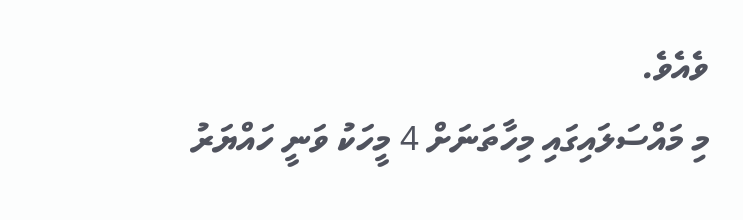ވެއެވެ.
މި މައްސަލައިގައި މިހާތަނަށް 4 މީހަކު ވަނީ ހައްޔަރު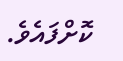ކޮށްފައެވެ.